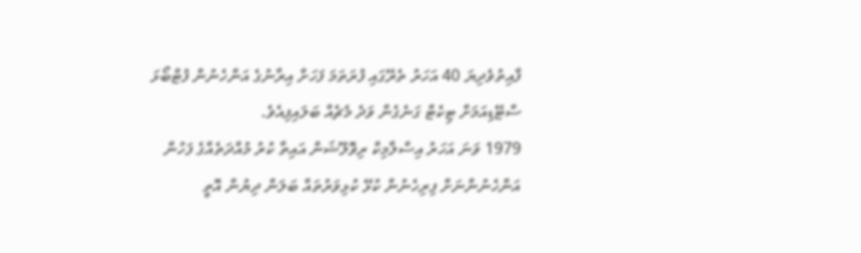ފާއިތުވެދިޔަ 40 އަހަރު ތެރޭގައި ފުރަތަމަ ފަހަށް އިރާނުގެ އަންހެނުން ފުޓްބޯޅަ ސްޓޭޑިއަމަށް ޓިކެޓް ގަނެގެން ވަދެ މެޗެއް ބަލައިފިއެވެ.
1979 ވަނަ އަހަރު އިސްލާމިކް ރިވޮލޫޝަން އައިތާ ކުރު މުއްދަތެއްގެ ފަހުން އަންހެނުންނަށް ފިރިހެނުން ކުޅޭ ކުޅިވަރުތައް ބަލަން ދިޔުން އޮތީ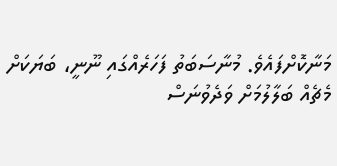މަނާކޮށްފައެވެ. މުނާސަބަތު ފަހަރެއްގައި ނޫނީ، ބަޔަކަށް މެޗެއް ބަލާލުމަށް ވަދެވުނަސް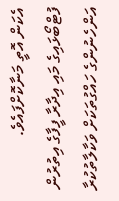އެކަން އޮތީ މަނާކޮށްފައެވެ.
ފުޓްބޯޅައިގެ މައި އިދާރާ ފީފާގެ އިތުރުން އަންހެނުންގެ ހައްގުތަކަށް ވަކާލާތުކުރާ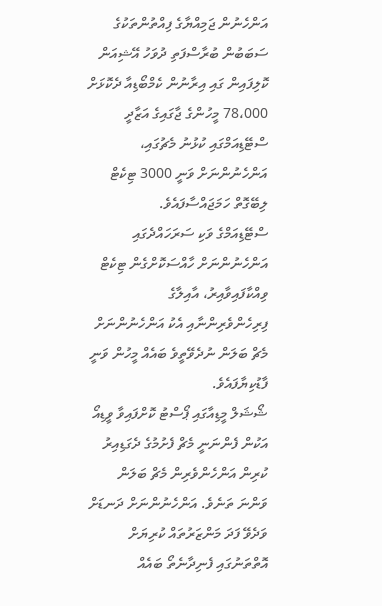އަންހެނުން ޖަމިއްޔާގެ ފިއްތުންތަކުގެ ސަބަބުން ބުރާސްފަތި ދުވަހު އޭޝިއަން ކޮލިފައިން ގައި އިރާނުން ކެމްބޯޑިއާ ދެކޮޅަށް 78،000 މީހުންގެ ޖާގައިގެ އަޒާދީ ސްޓޭޑިއަމްގައި ކުޅުނު މެޗުގައި، އަންހެނުންނަށް ވަނީ 3000 ޓިކެޓް ލިބޭގޮތް ހަމަޖައްސާފައެވެ.
ސްޓޭޑިއަމްގެ ވަކި ސަރަހައްދެގައި އަންހެނުންނަށް ހާއްސަކޮށްގެން ޓިކެޓް ވިއްކާފައިވާއިރު، އާއިލާގެ ފިރިހެންވެރިންނާއި އެކު އަންހެނުންނަށް މެޗް ބަލަން ނުދެވޭތީވެ ބައެއް މީހުން ވަނީ ފާޑުކިޔާފައެވެ.
ޝޯޝަލް މީޑިއާގައި ޕޯސްޓު ކޮށްފައިވާ ވީޑިއޯ އަކުން ފެންނަނީ މެޗް ފެށުމުގެ ދެގަޑިއިރު ކުރިން އަންހެންވެރިން މެޗް ބަލަން ވަންނަ ތަނެވެ. އަންހެނުންނަށް ދަނޑަށް ވަދެވޭ ފަދަ މަންޒަރުތައް ކުރިޔަށް އޮތްތަނުގައި ފެނިދާނެތޯ ބައެއް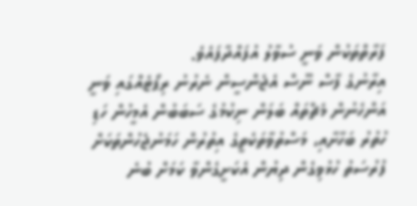ފަރާތްތަކުން ވަނީ ސުވާލު އުފައްދާފައެވެ.
އިރާނުގެ ފާސް ނޫސް އެޖެންސީން ނެރުނު ރިޕޯޓެއްގައި ވަނީ އަންހެނުން މެޗްތައް ބަލަން ނިކުމުގެ ސަބަބުން އެމީހުން ހަޑި ހުތުރު ބަހާށާއި، މަސްތުވާތަކެތީގެ އިތުރުން ހަމަނުޖެހުންތަކަށް ފުރުސަތު ހުޅުވިގެން ދިޔުން އެކަށީގެންވާ ކަމަށް ބުނެ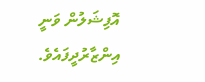އޮފިޝަލުން ވަނީ އިންޒާރުދީފައެވެ.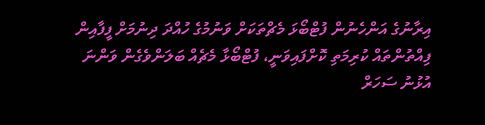އިރާނުގެ އަންހެނުން ފުޓްބޯޅަ މެޗްތަކަށް ވަނުމުގެ ހުއްދަ ދިނުމަށް ފީފާއިން ފިއްތުންތައް ކުރިމަތި ކޮށްފައިވަނީ، ފުޓްބޯޅާ މެޗެއް ބަލަންވެގެން ވަންނަ އުޅުނު ސަހަރް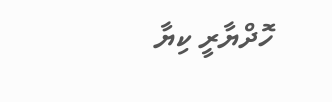ހޮދްޔާރީ ކިޔާ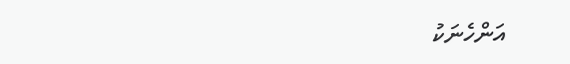އަންހެނަކު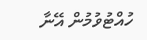ހުއްޓުވުމުން އޭނާ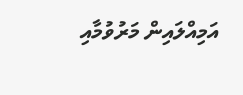އަމިއްލައިން މަރުވުމާއި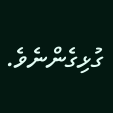ގުޅިގެންނެވެ.